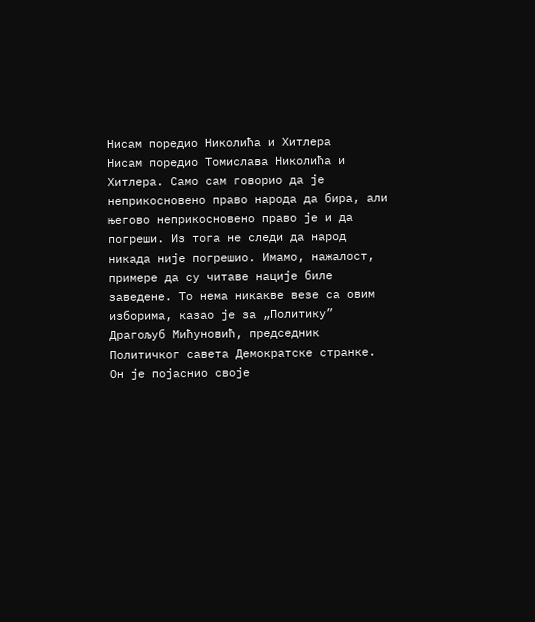Нисам поредио Николића и Хитлера
Нисам поредио Томислава Николића и Хитлера. Само сам говорио да је неприкосновено право народа да бира, али његово неприкосновено право је и да погреши. Из тога не следи да народ никада није погрешио. Имамо, нажалост, примере да су читаве нације биле заведене. То нема никакве везе са овим изборима, казао је за „Политику” Драгољуб Мићуновић, председник Политичког савета Демократске странке. Он је појаснио своје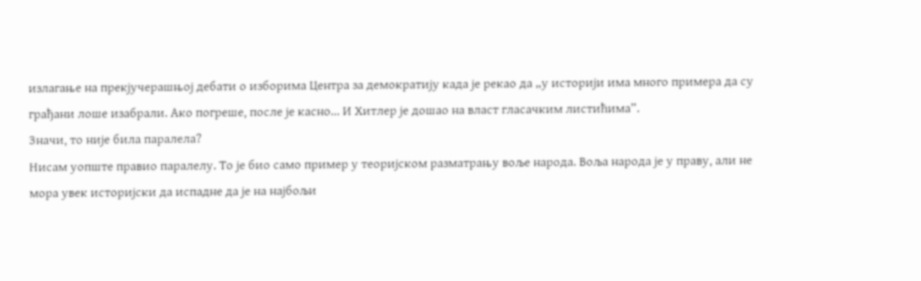излагање на прекјучерашњој дебати о изборима Центра за демократију када је рекао да „у историји има много примера да су грађани лоше изабрали. Ако погреше, после је касно... И Хитлер је дошао на власт гласачким листићима”.
Значи, то није била паралела?
Нисам уопште правио паралелу. То је био само пример у теоријском разматрању воље народа. Воља народа је у праву, али не мора увек историјски да испадне да је на најбољи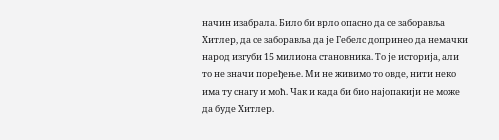начин изабрала. Било би врло опасно да се заборавља Хитлер, да се заборавља да је Гебелс допринео да немачки народ изгуби 15 милиона становника. То је историја, али то не значи поређење. Ми не живимо то овде, нити неко има ту снагу и моћ. Чак и када би био најопакији не може да буде Хитлер.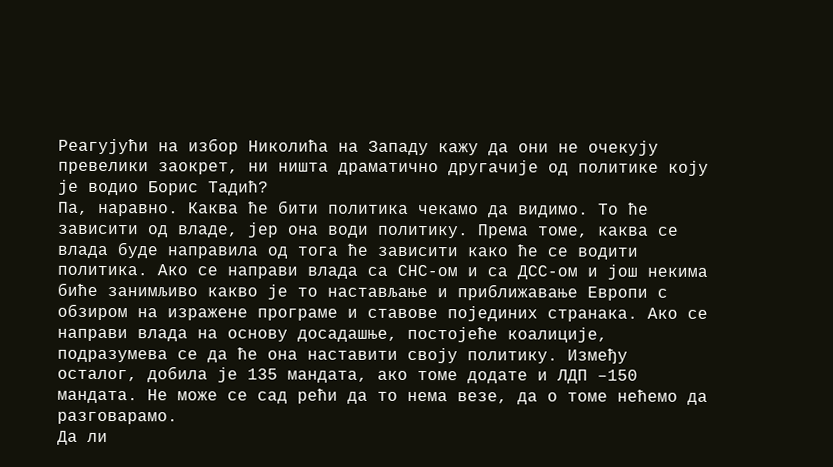Реагујући на избор Николића на Западу кажу да они не очекују превелики заокрет, ни ништа драматично другачије од политике коју је водио Борис Тадић?
Па, наравно. Каква ће бити политика чекамо да видимо. То ће зависити од владе, јер она води политику. Према томе, каква се влада буде направила од тога ће зависити како ће се водити политика. Ако се направи влада са СНС-ом и са ДСС-ом и још некима биће занимљиво какво је то настављање и приближавање Европи с обзиром на изражене програме и ставове појединих странака. Ако се направи влада на основу досадашње, постојеће коалиције, подразумева се да ће она наставити своју политику. Између осталог, добила је 135 мандата, ако томе додате и ЛДП –150 мандата. Не може се сад рећи да то нема везе, да о томе нећемо да разговарамо.
Да ли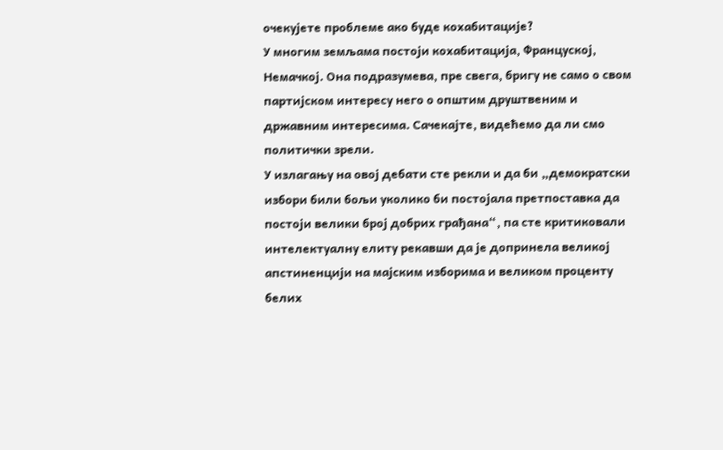очекујете проблеме ако буде кохабитације?
У многим земљама постоји кохабитација, Француској, Немачкој. Она подразумева, пре свега, бригу не само о свом партијском интересу него о општим друштвеним и државним интересима. Сачекајте, видећемо да ли смо политички зрели.
У излагању на овој дебати сте рекли и да би „демократски избори били бољи уколико би постојала претпоставка да постоји велики број добрих грађана“, па сте критиковали интелектуалну елиту рекавши да је допринела великој апстиненцији на мајским изборима и великом проценту белих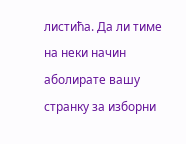листића. Да ли тиме на неки начин аболирате вашу странку за изборни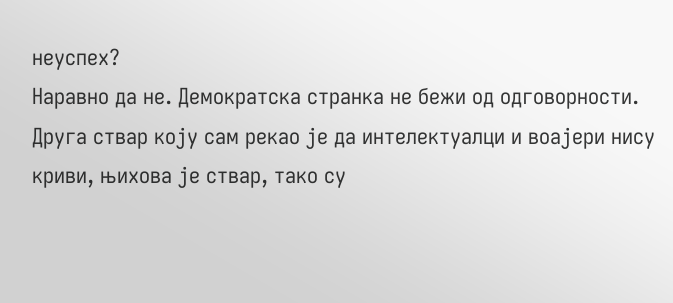неуспех?
Наравно да не. Демократска странка не бежи од одговорности. Друга ствар коју сам рекао је да интелектуалци и воајери нису криви, њихова је ствар, тако су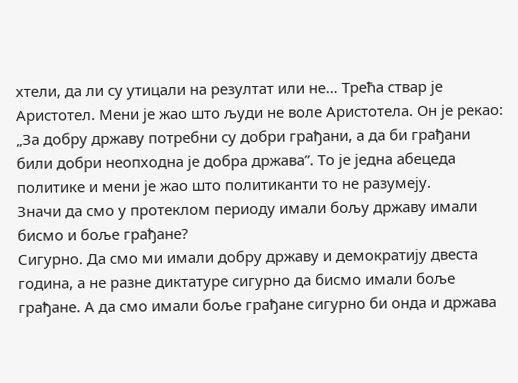хтели, да ли су утицали на резултат или не… Трећа ствар је Аристотел. Мени је жао што људи не воле Аристотела. Он је рекао: „За добру државу потребни су добри грађани, а да би грађани били добри неопходна је добра држава”. То је једна абецеда политике и мени је жао што политиканти то не разумеју.
Значи да смо у протеклом периоду имали бољу државу имали бисмо и боље грађане?
Сигурно. Да смо ми имали добру државу и демократију двеста година, а не разне диктатуре сигурно да бисмо имали боље грађане. А да смо имали боље грађане сигурно би онда и држава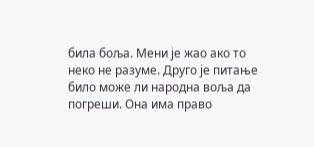била боља. Мени је жао ако то неко не разуме. Друго је питање било може ли народна воља да погреши. Она има право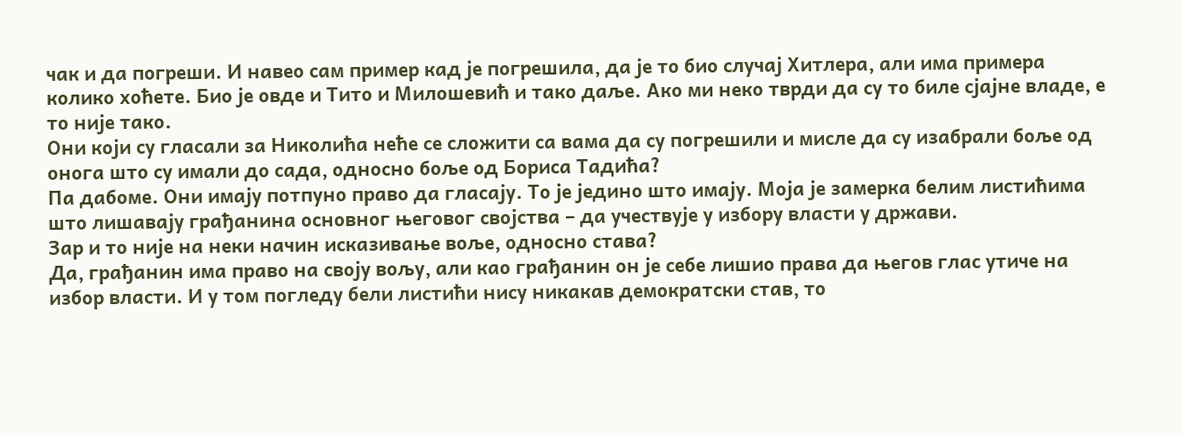чак и да погреши. И навео сам пример кад је погрешила, да је то био случај Хитлера, али има примера колико хоћете. Био је овде и Тито и Милошевић и тако даље. Ако ми неко тврди да су то биле сјајне владе, е то није тако.
Они који су гласали за Николића неће се сложити са вама да су погрешили и мисле да су изабрали боље од онога што су имали до сада, односно боље од Бориса Тадића?
Па дабоме. Они имају потпуно право да гласају. То је једино што имају. Моја је замерка белим листићима што лишавају грађанина основног његовог својства – да учествује у избору власти у држави.
Зар и то није на неки начин исказивање воље, односно става?
Да, грађанин има право на своју вољу, али као грађанин он је себе лишио права да његов глас утиче на избор власти. И у том погледу бели листићи нису никакав демократски став, то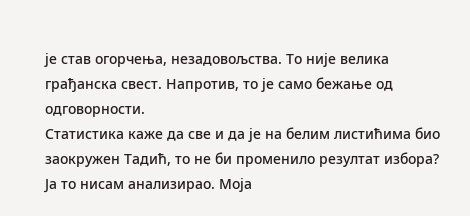је став огорчења, незадовољства. То није велика грађанска свест. Напротив, то је само бежање од одговорности.
Статистика каже да све и да је на белим листићима био заокружен Тадић, то не би променило резултат избора?
Ја то нисам анализирао. Моја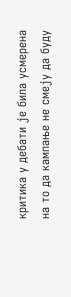критика у дебати је била усмерена на то да кампање не смеју да буду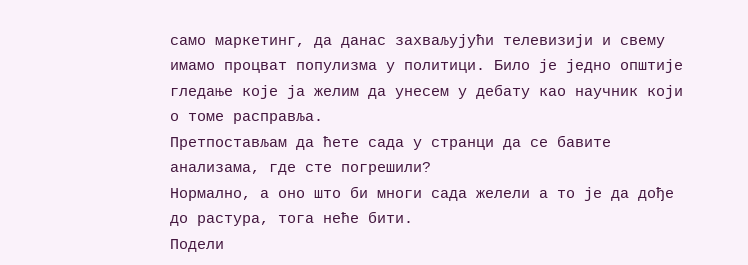само маркетинг, да данас захваљујући телевизији и свему имамо процват популизма у политици. Било је једно општије гледање које ја желим да унесем у дебату као научник који о томе расправља.
Претпостављам да ћете сада у странци да се бавите анализама, где сте погрешили?
Нормално, а оно што би многи сада желели а то је да дође до растура, тога неће бити.
Подели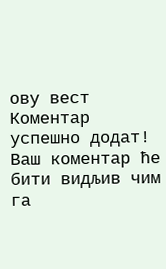ову вест
Комeнтар успeшно додат!
Ваш комeнтар ћe бити видљив чим га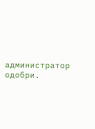администратор одобри.